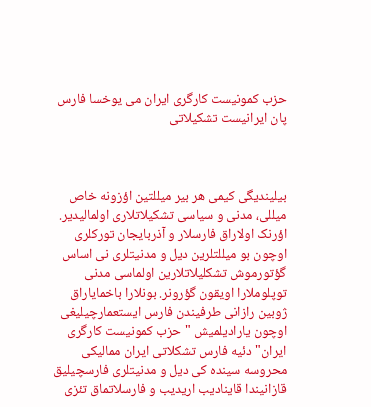حزب کمونیست کارگری ایران می یوخسا فارس پان ایرانیست تشکیلاتی



بیلیندیگی کیمی هر بیر میللتین اؤزونه خاص میللی، مدنی و سیاسی تشکیلاتلاری اولمالیدیر. اؤرنک اولاراق فارسلار و آذربایجان تورکلری اوچون بو میللتلرین دیل و مدنیتلری نی اساس گؤتورموش تشکلیلاتلارین اولماسی مدنی توپلوملارا اویقون گؤرونر. بونلارا باخمایاراق ژوبین رازانی طرفیندن فارس ایستعمارچیلیغی اوچون یارادیلمیش "حزب کمونیست کارگری ایران" دئیه فارس تشکلاتی ایران ممالیکی محروسه سینده کی دیل و مدنیتلری فارسچیلیق قازانیندا قاینادیب اریدیب و فارسلاتماق تئزی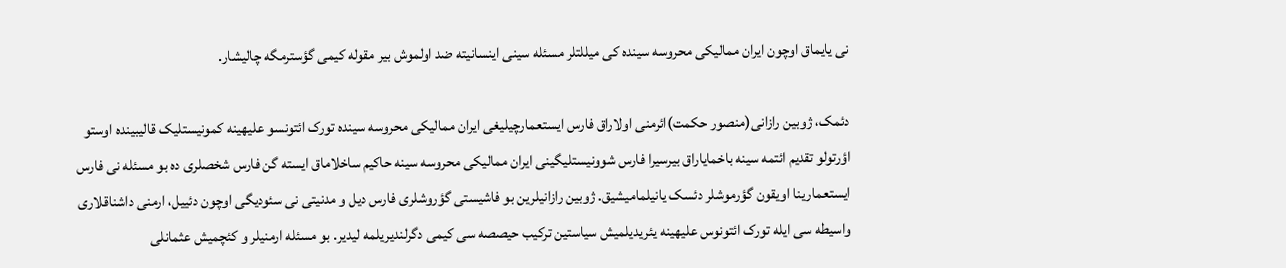نی یایماق اوچون ایران ممالیکی محروسه سینده کی میللتلر مسئله سینی اینسانیته ضد اولموش بیر مقوله کیمی گؤسترمگه چالیشار.

دئمک، ژوبین رازانی(منصور حکمت)ائرمنی اولاراق فارس ایستعمارچیلیغی ایران ممالیکی محروسه سینده تورک ائتونسو علیهینه کمونیستلیک قالیبینده اوستو اؤرتولو تقدیم ائتمه سینه باخمایاراق بیرسیرا فارس شوونیستلیگینی ایران ممالیکی محروسه سینه حاکیم ساخلاماق ایسته گن فارس شخصلری ده بو مسئله نی فارس ایستعمارینا اویقون گؤرموشلر دئسک یانیلمامیشیق. ژوبین رازانیلرین بو فاشیستی گؤروشلری فارس دیل و مدنیتی نی سئودیگی اوچون دئییل، ارمنی داشناقلاری واسیطه سی ایله تورک ائتونوس علیهینه یئریدیلمیش سیاستین ترکیب حیصصه سی کیمی دگرلندیریلمه لیدیر. بو مسئله ارمنیلر و کئچمیش عثمانلی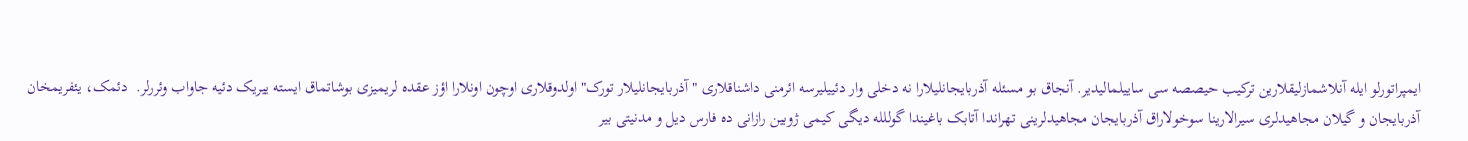ایمپراتورلو ایله آنلاشمازلیقلارین ترکیب حیصصه سی ساییلمالیدیر. آنجاق بو مسئله آذربایجانلیلارا نه دخلی وار دئییلیرسه ائرمنی داشناقلاری "آذربایجانلیلار تورک" اولدوقلاری اوچون اونلارا اؤز عقده لریمیزی بوشاتماق ایسته ییریک دئیه جاواب وئررلر.  دئمک، یئفریمخان آذربایجان و گیلان مجاهیدلری سیرالارینا سوخولاراق آذربایجان مجاهیدلرینی تهراندا آتابک باغیندا گوللله دیگی کیمی ژوبین رازانی ده فارس دیل و مدنیتی بیر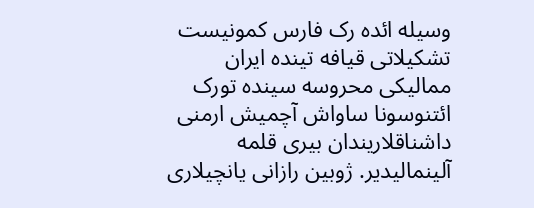وسیله ائده رک فارس کمونیست تشکیلاتی قیافه تینده ایران ممالیکی محروسه سینده تورک ائتنوسونا ساواش آچمیش ارمنی داشناقلاریندان بیری قلمه آلینمالیدیر. ژوبین رازانی یانچیلاری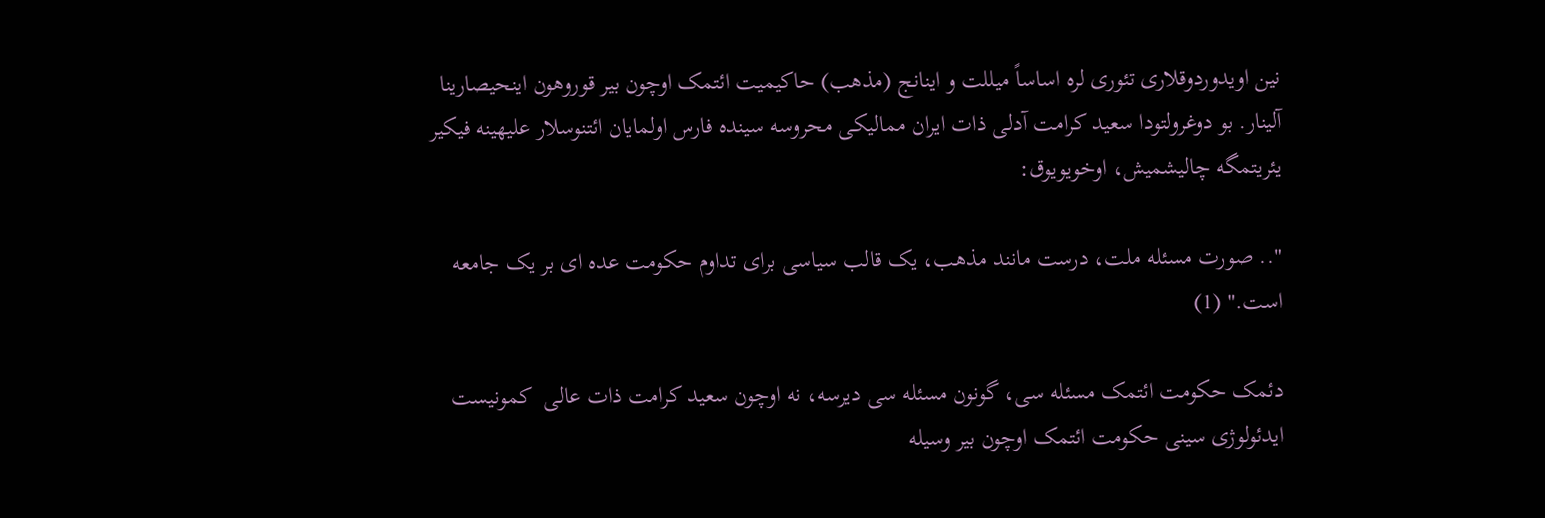نین اویدوردوقلاری تئوری لره اساساً میللت و اینانج (مذهب) حاکیمیت ائتمک اوچون بیر قوروهون اینحیصارینا آلینار. بو دوغرولتودا سعید کرامت آدلی ذات ایران ممالیکی محروسه سینده فارس اولمایان ائتنوسلار علیهینه فیکیر یئریتمگه چالیشمیش، اوخویویوق:

".. صورت مسئله ملت، درست مانند مذهب، یک قالب سیاسی برای تداوم حکومت عده ای بر یک جامعه است." (1)

دئمک حکومت ائتمک مسئله سی، گونون مسئله سی دیرسه، نه اوچون سعید کرامت ذات عالی  کمونیست ایدئولوژی سینی حکومت ائتمک اوچون بیر وسیله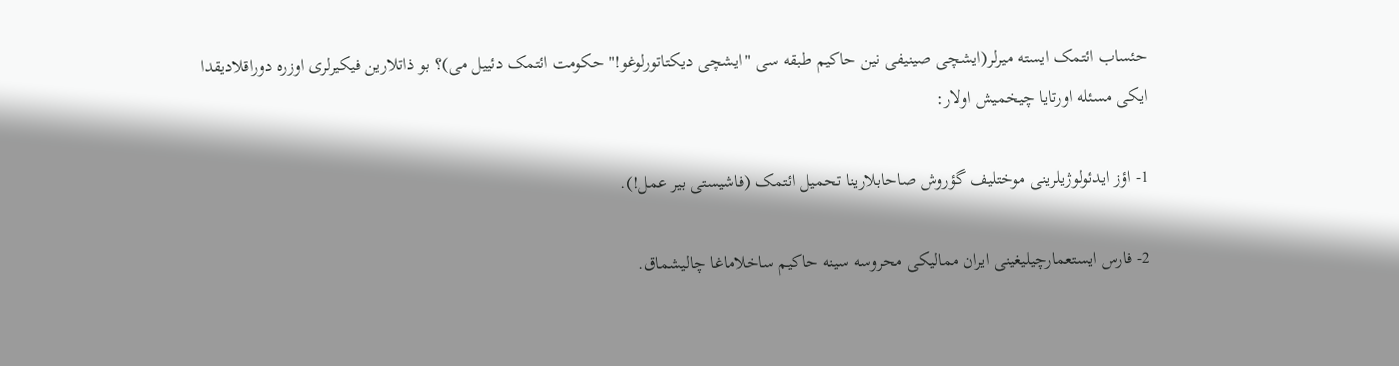حئساب ائتمک ایسته میرلر(ایشچی صینیفی نین حاکیم طبقه سی "ایشچی دیکتاتورلوغو!" حکومت ائتمک دئییل می)؟ بو ذاتلارین فیکیرلری اوزره دوراقلادیقدا ایکی مسئله اورتایا چیخمیش اولار:

1- اؤز ایدئولوژیلرینی موختلیف گؤروش صاحابلارینا تحمیل ائتمک (فاشیستی بیر عمل!).

2- فارس ایستعمارچیلیغینی ایران ممالیکی محروسه سینه حاکیم ساخلاماغا چالیشماق.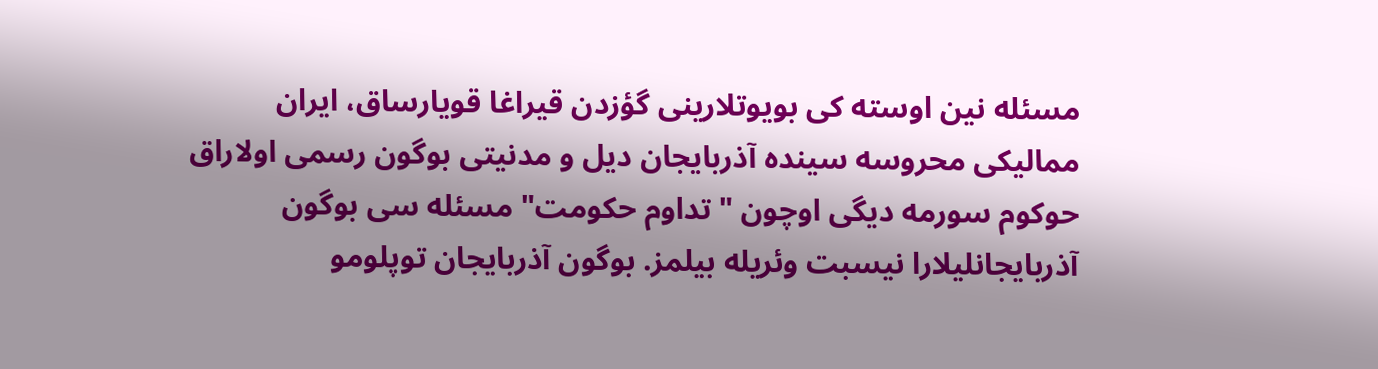مسئله نین اوسته کی بویوتلارینی گؤزدن قیراغا قویارساق، ایران ممالیکی محروسه سینده آذربایجان دیل و مدنیتی بوگون رسمی اولاراق حوکوم سورمه دیگی اوچون "تداوم حکومت" مسئله سی بوگون آذربایجانلیلارا نیسبت وئریله بیلمز. بوگون آذربایجان توپلومو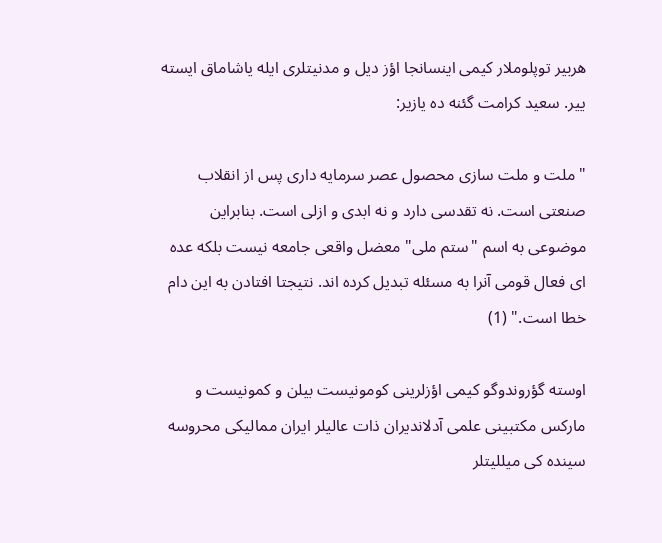هربیر توپلوملار کیمی اینسانجا اؤز دیل و مدنیتلری ایله یاشاماق ایسته ییر. سعید کرامت گئنه ده یازیر:

" ملت و ملت سازی محصول عصر سرمایه داری پس از انقلاب صنعتی است. نه تقدسی دارد و نه ابدی و ازلی است. بنابراین موضوعی به اسم "ستم ملی" معضل واقعی جامعه نیست بلکه عده ای فعال قومی آنرا به مسئله تبدیل کرده اند. نتیجتا افتادن به این دام خطا است." (1)

اوسته گؤروندوگو کیمی اؤزلرینی کومونیست بیلن و کمونیست و مارکس مکتبینی علمی آدلاندیران ذات عالیلر ایران ممالیکی محروسه سینده کی میللیتلر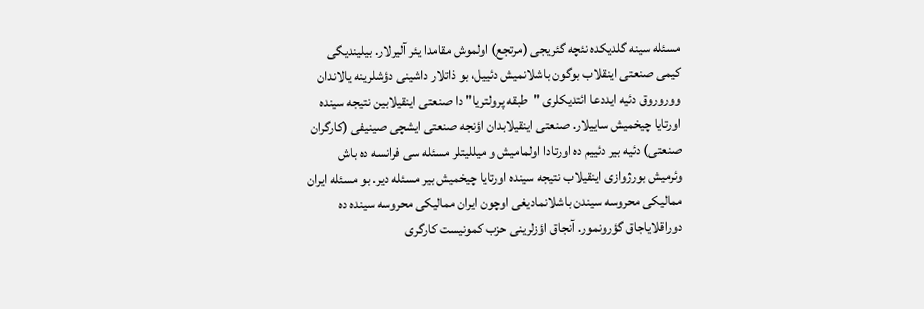مسئله سینه گلدیکده نئچه گئریجی (مرتجع) اولموش مقامدا یئر آلیرلار. بیلیندیگی کیمی صنعتی اینقلاب بوگون باشلانمیش دئییل، بو ذاتلار داشینی دؤشلرینه یالاندان ووروروق دئیه ایددعا ائتدیکلری "طبقه پرولتریا" دا صنعتی اینقیلابین نتیجه سینده اورتایا چیخمیش ساییلار. صنعتی اینقیلابدان اؤنجه صنعتی ایشچی صینیفی (کارگران صنعتی) دئیه بیر دئییم ده اورتادا اولمامیش و میللیتلر مسئله سی فرانسه ده باش وئرمیش بورژوازی اینقیلاب نتیجه سینده اورتایا چیخمیش بیر مسئله دیر. بو مسئله ایران ممالیکی محروسه سیندن باشلانمادیغی اوچون ایران ممالیکی محروسه سینده ده دوراقلایاجاق گؤرونمور. آنجاق اؤزلرینی حزب کمونیست کارگری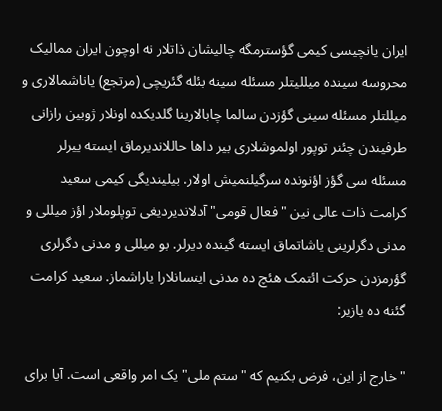ایران یانچیسی کیمی گؤسترمگه چالیشان ذاتلار نه اوچون ایران ممالیک محروسه سینده میللیتلر مسئله سینه بئله گئریچی (مرتجع) یاناشمالاری و میللتلر مسئله سینی گؤزدن سالما چابالارینا گلدیکده اونلار ژوبین رازانی طرفیندن چئنر توپور اولموشلاری بیر داها حاللاندیرماق ایسته ییرلر مسئله سی گؤز اؤنونده سرگیلنمیش اولار. بیلیندیگی کیمی سعید کرامت ذات عالی نین "فعال قومی" آدلاندیردیغی توپلوملار اؤز میللی و مدنی دگرلرینی یاشاتماق ایسته گینده دیرلر. بو میللی و مدنی دگرلری گؤرمزدن حرکت ائتمک هئچ ده مدنی اینسانلارا یاراشماز. سعید کرامت گئنه ده یازیر:

"خارج از این، فرض بکنیم که "ستم ملی" یک امر واقعی است. آیا برای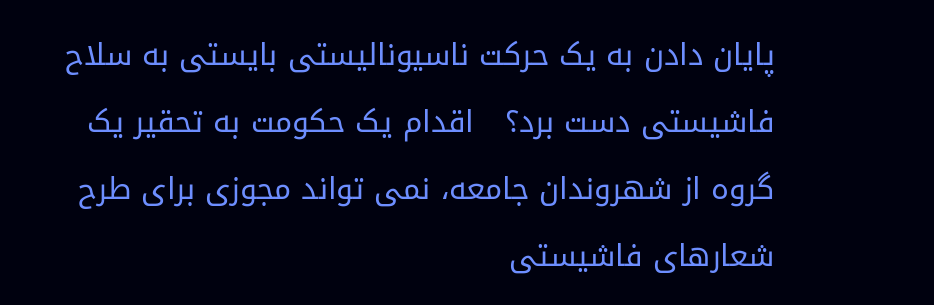پایان دادن به یک حرکت ناسیونالیستی بایستی به سلاح فاشیستی دست برد؟   اقدام یک حکومت به تحقیر یک گروه از شهروندان جامعه، نمی تواند مجوزی برای طرح شعارهای فاشیستی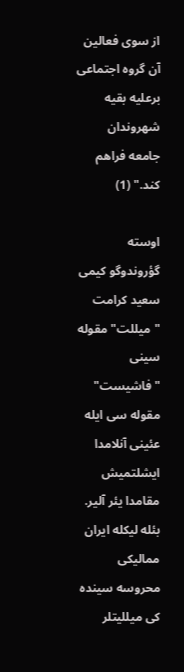از سوی فعالین آن گروه اجتماعی برعلیه بقیه شهروندان جامعه فراهم کند." (1)

اوسته گؤروندوگو کیمی سعید کرامت "میللت" مقوله سینی "فاشیست" مقوله سی ایله عئینی آنلامدا ایشلتمیش مقامدا یئر آلیر. بئله لیکله ایران ممالیکی محروسه سینده کی میللیتلر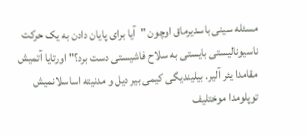مسئله سینی باسدیرماق اوچون "آیا برای پایان دادن به یک حرکت ناسیونالیستی بایستی به سلاح فاشیستی دست برد؟" اورتایا آتمیش مقامدا یئر آلیر. بیلیندیگی کیمی بیر دیل و مدنیته اساسلانمیش توپلومدا موختلیف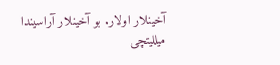آخینلار اولار. بو آخینلار آراسیندا میللیتچی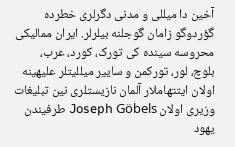آخین دا میللی و مدنی دگرلری خطرده گؤردوگو زامان گوجلنه بیلرلر. ایران ممالیکی محروسه سینده کی تورک، کورد، عرب، بلوچ، لور، تورکمن و ساییر میللیتلر علیهینه اولان ایتتهاملار آلمان نازیستلری نین تبلیغات وزیری اولان Joseph Göbels طرفیندن یهود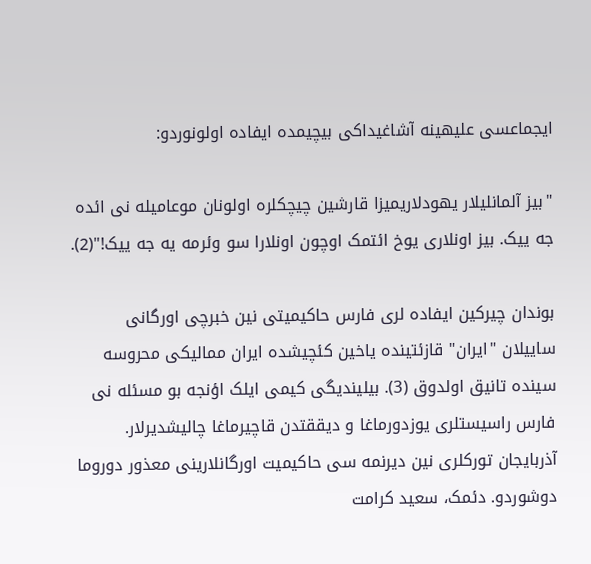ایجماعسی علیهینه آشاغیداکی بیچیمده ایفاده اولونوردو:

"بیز آلمانلیلار یهودلاریمیزا قارشین چیچکلره اولونان موعامیله نی ائده جه ییک. بیز اونلاری یوخ ائتمک اوچون اونلارا سو وئرمه یه جه ییک!"(2).

بوندان چیرکین ایفاده لری فارس حاکیمیتی نین خبرچی اورگانی ساییلان "ایران" قازئتینده یاخین کئچیشده ایران ممالیکی محروسه سینده تانیق اولدوق (3). بیلیندیگی کیمی ایلک اؤنجه بو مسئله نی فارس راسیستلری یوزدورماغا و دیققتدن قاچیرماغا چالیشدیرلار. آذربایجان تورکلری نین دیرنمه سی حاکیمیت اورگانلارینی معذور دوروما دوشوردو. دئمک، سعید کرامت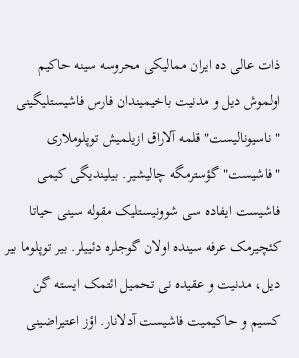ذات عالی ده ایران ممالیکی محروسه سینه حاکیم اولموش دیل و مدنیت باخیمیندان فارس فاشیستلیگینی "ناسیونالیست" قلمه آلاراق ازیلمیش توپلوملاری "فاشیست" گؤسترمگه چالیشیر. بیلیندیگی کیمی فاشیست ایفاده سی شوونیستلیک مقوله سینی حیاتا کئچیرمک عرفه سینده اولان گوجلره دئییلر. بیر توپلوما بیر دیل، مدنیت و عقیده نی تحمیل ائتمک ایسته گن کسیم و حاکیمیت فاشیست آدلانار. اؤز اعتیراضینی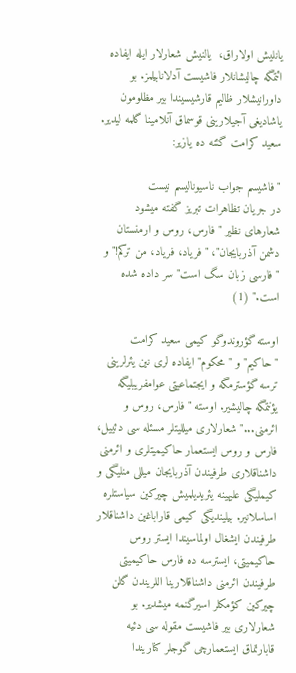یانلیش اولاراق،  یالنیش شعارلار ایله ایفاده ائتمگه چالیشانلار فاشیست آدلانابیلمز. بو داورانیشلار ظالیم قارشیسیندا بیر مظلومون یاشادیغی آجیلارینی قوسماق آنلامینا گلمه لیدیر. سعید کرامت گئنه ده یازیر:

"فاشیسم جواب ناسیونالیسم نیست
در جریان تظاهرات تبریز گفته میشود شعارهای نظیر " فارس، روس و ارمنستان دشمن آذربایجان"، "فریاد، فریاد، من ترکم!"و "فارسی زبان سگ است" سر داده شده است." (1)

اوسته گؤروندوگو کیمی سعید کرامت "حاکیم" و "محکوم" ایفاده لری نین یئرلرینی ترسه گؤسترمگه و ایجتماعیتی عوامفریبلیگه یؤنتمگه چالیشیر. اوسته "فارس، روس و ائرمنی..." شعارلاری میللیتلر مسئله سی دئییل، فارس و روس ایستعمار حاکیمیتلری و ائرمنی داشناقلاری طرفیندن آذربایجان میللی منلیگی و کیملیگی علیهینه یئریدیلمیش چیرکین سیاستلره اساسلانیر. بیلیندیگی کیمی قاراباغین داشناقلار طرفیندن ایشغال اولماسیندا ایستر روس حاکیمیتی، ایسترسه ده فارس حاکیمیتی طرفیندن ائرمنی داشناقلارینا اللریندن گلن چیرکین کؤمکلر اسیرگنمه میشدیر. بو شعارلاری بیر فاشیست مقوله سی دئیه قابارتماق ایستعمارچی گوجلر کناریندا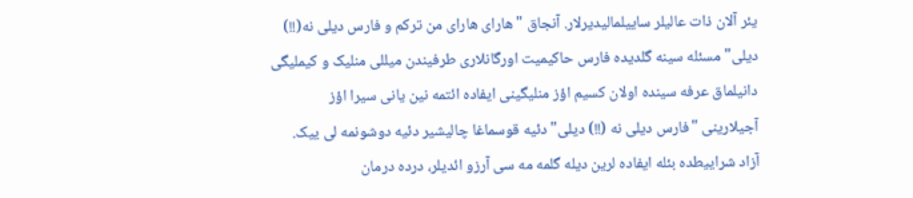یئر آلان ذات عالیلر ساییلمالیدیرلار. آنجاق "هارای هارای من ترکم و فارس دیلی نه(!!) دیلی" مسئله سینه گلدیده فارس حاکیمیت اورگانلاری طرفیندن میللی منلیک و کیملیگی دانیلماق عرفه سینده اولان کسیم اؤز منلیگینی ایفاده ائتمه نین یانی سیرا اؤز آجیلارینی "فارس دیلی نه (!!) دیلی" دئیه قوسماغا چالیشیر دئیه دوشونمه لی ییک. آزاد شراییطده بئله ایفاده لرین دیله گلمه مه سی آرزو ائدیلر، درده درمان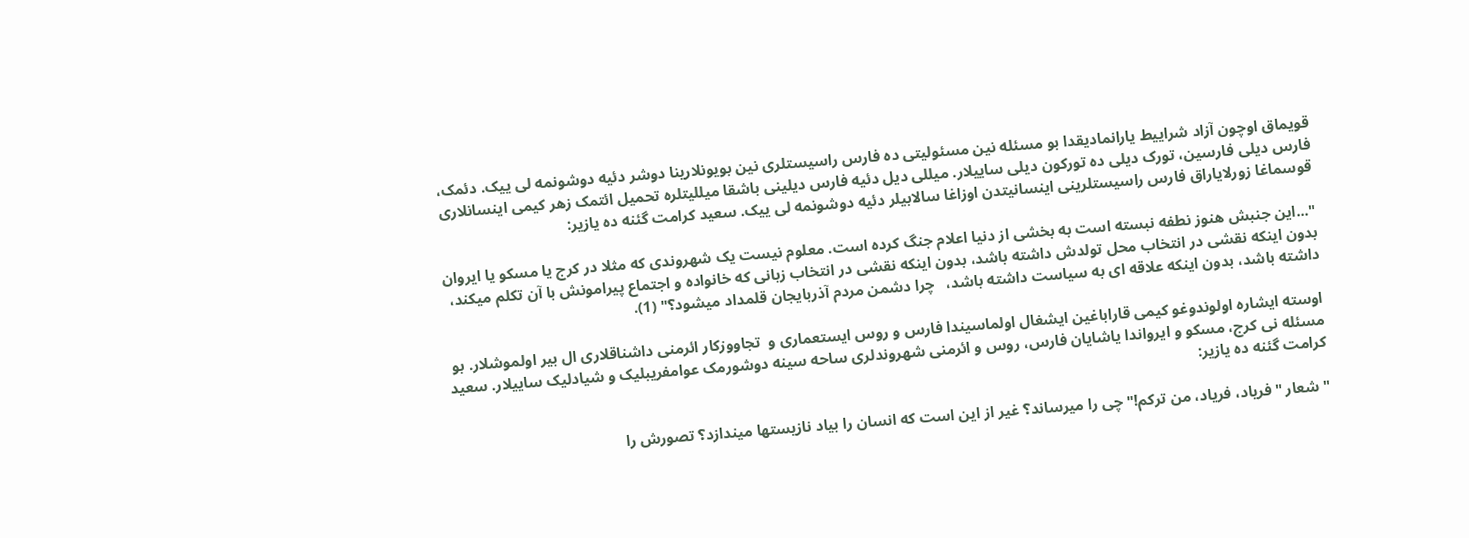قویماق اوچون آزاد شراییط یارانمادیقدا بو مسئله نین مسئولیتی ده فارس راسیستلری نین بویونلارینا دوشر دئیه دوشونمه لی ییک. دئمک، فارس دیلی فارسین، تورک دیلی ده تورکون دیلی ساییلار. میللی دیل دئیه فارس دیلینی باشقا میللیتلره تحمیل ائتمک زهر کیمی اینسانلاری قوسماغا زورلایاراق فارس راسیستلرینی اینسانیتدن اوزاغا سالابیلر دئیه دوشونمه لی ییک. سعید کرامت گئنه ده یازیر:

"...این جنبش هنوز نطفه نبسته است به بخشی از دنیا اعلام جنگ کرده است. معلوم نیست یک شهروندی که مثلا در کرج یا مسکو یا ایروان بدون اینکه نقشی در انتخاب محل تولدش داشته باشد، بدون اینکه نقشی در انتخاب زبانی که خانواده و اجتماع پیرامونش با آن تکلم میکند، داشته باشد، بدون اینکه علاقه ای به سیاست داشته باشد،   چرا دشمن مردم آذربایجان قلمداد میشود؟" (1).

اوسته ایشاره اولوندوغو کیمی قاراباغین ایشغال اولماسیندا فارس و روس ایستعماری و  تجاووزکار ائرمنی داشناقلاری ال بیر اولموشلار. بو مسئله نی کرج، مسکو و ایرواندا یاشایان فارس، روس و ائرمنی شهروندلری ساحه سینه دوشورمک عوامفریبلیک و شیادلیک ساییلار. سعید کرامت گئنه ده یازیر:

" شعار "فریاد، فریاد، من ترکم!" چی را میرساند؟ غیر از این است که انسان را بیاد نازیستها میندازد؟ تصورش را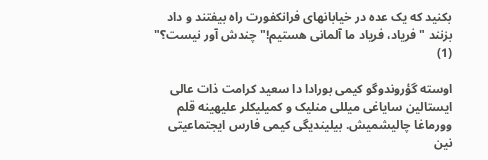بکنید که یک عده در خیابانهای فرانکفورت راه بیفتند و داد بزنند "فریاد، فریاد ما آلمانی هستیم!" چندش آور نیست؟" (1)

اوسته گؤروندوگو کیمی بورادا دا سعید کرامت ذات عالی ایستالین سایاغی میللی منلیک و کمیلیکلر علیهینه قلم وورماغا چالیشمیش. بیلیندیگی کیمی فارس ایجتماعیتی نین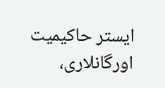ایستر حاکیمیت اورگانلاری،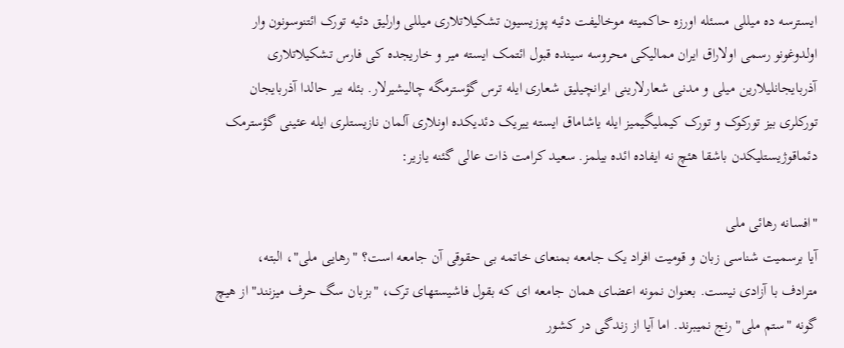ایسترسه ده میللی مسئله اورزه حاکمیته موخالیفت دئیه پوزیسیون تشکیلاتلاری میللی وارلیق دئیه تورک ائتنوسونون وار اولدوغونو رسمی اولاراق ایران ممالیکی محروسه سینده قبول ائتمک ایسته میر و خاریجده کی فارس تشکیلاتلاری آذربایجانلیلارین میلی و مدنی شعارلارینی ایرانچیلیق شعاری ایله ترس گؤسترمگه چالیشیرلار. بئله بیر حالدا آذربایجان تورکلری بیز تورکوک و تورک کیملیگیمیز ایله یاشاماق ایسته ییریک دئدیکده اونلاری آلمان نازیستلری ایله عئینی گؤسترمک دئماقوژیستلیکدن باشقا هئچ نه ایفاده ائده بیلمز. سعید کرامت ذات عالی گئنه یازیر:

"افسانه رهائی ملی
آیا برسمیت شناسی زبان و قومیت افراد یک جامعه بمنعای خاتمه بی حقوقی آن جامعه است؟ "رهایی ملی"، البته،   مترادف با آزادی نیست. بعنوان نمونه اعضای همان جامعه ای که بقول فاشیستهای ترک، "بزبان سگ حرف میزنند" از هیچ گونه "ستم ملی" رنج نمیبرند. اما آیا از زندگی در کشور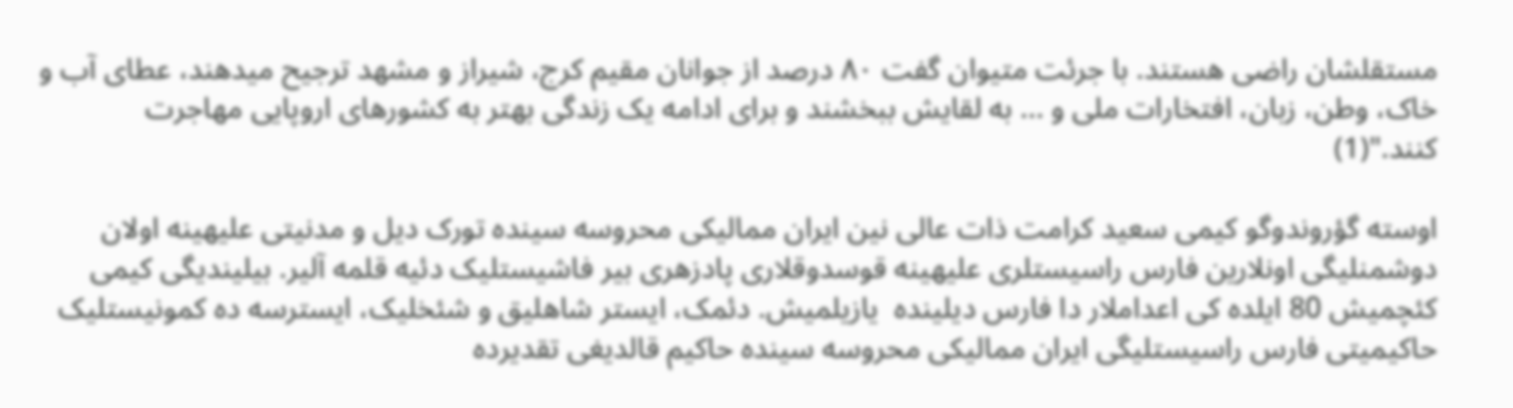مستقلشان راضی هستند. با جرئت متیوان گفت ٨۰ درصد از جوانان مقیم کرج، شیراز و مشهد ترجیح میدهند، عطای آب و خاک، وطن، زبان، افتخارات ملی و ... به لقایش ببخشند و برای ادامه یک زندگی بهتر به کشورهای اروپایی مهاجرت کنند."(1)

اوسته گؤروندوگو کیمی سعید کرامت ذات عالی نین ایران ممالیکی محروسه سینده تورک دیل و مدنیتی علیهینه اولان دوشمنلیگی اونلارین فارس راسیستلری علیهینه قوسدوقلاری پادزهری بیر فاشیستلیک دئیه قلمه آلیر. بیلیندیگی کیمی کئچمیش 80 ایلده کی اعداملار دا فارس دیلینده  یازیلمیش. دئمک، ایستر شاهلیق و شئخلیک، ایسترسه ده کمونیستلیک حاکیمیتی فارس راسیستلیگی ایران ممالیکی محروسه سینده حاکیم قالدیغی تقدیرده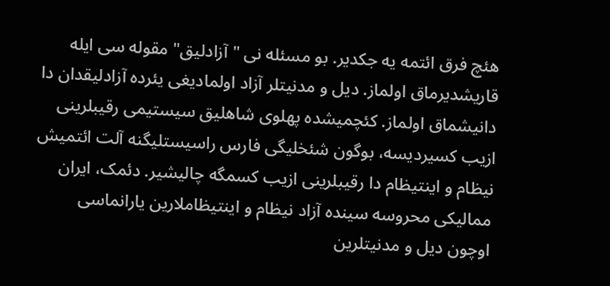هئچ فرق ائتمه یه جکدیر. بو مسئله نی "آزادلیق" مقوله سی ایله قاریشدیرماق اولماز. دیل و مدنیتلر آزاد اولمادیغی یئرده آزادلیقدان دا دانیشماق اولماز. کئچمیشده پهلوی شاهلیق سیستیمی رقیبلرینی ازیب کسیردیسه، بوگون شئخلیگی فارس راسیستلیگنه آلت ائتمیش نیظام و اینتیظام دا رقیبلرینی ازیب کسمگه چالیشیر. دئمک، ایران ممالیکی محروسه سینده آزاد نیظام و اینتیظاملارین یارانماسی اوچون دیل و مدنیتلرین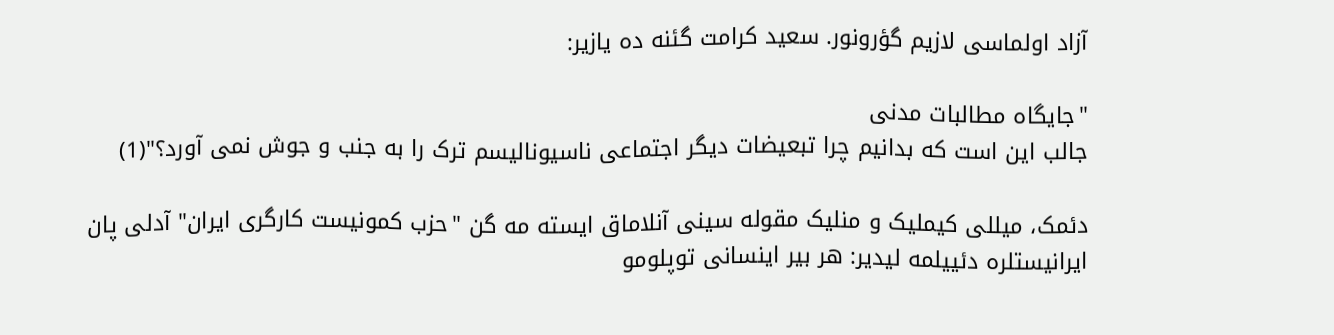آزاد اولماسی لازیم گؤرونور. سعید کرامت گئنه ده یازیر:

"جایگاه مطالبات مدنی
جالب این است که بدانیم چرا تبعیضات دیگر اجتماعی ناسیونالیسم ترک را به جنب و جوش نمی آورد؟"(1)

دئمک، میللی کیملیک و منلیک مقوله سینی آنلاماق ایسته مه گن "حزب کمونیست کارگری ایران" آدلی پان ایرانیستلره دئییلمه لیدیر: هر بیر اینسانی توپلومو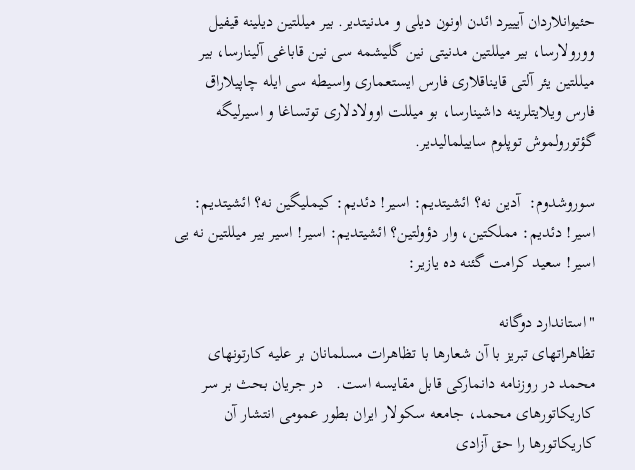حئیوانلاردان آیییرد ائدن اونون دیلی و مدنیتدیر. بیر میللتین دیلینه قیفیل وورولارسا، بیر میللتین مدنیتی نین گلیشمه سی نین قاباغی آلینارسا، بیر میللتین یئر آلتی قایناقلاری فارس ایستعماری واسیطه سی ایله چاپیلاراق فارس ویلایتلرینه داشینارسا، بو میللت اوولادلاری توتساغا و اسیرلیگه گؤتورولموش توپلوم ساییلمالیدیر.

سوروشدوم:  آدین نه؟ ائشیتدیم: اسیر! دئدیم: کیملیگین نه؟ ائشیتدیم: اسیر! دئدیم: مملکتین، وار دؤولتین؟ ائشیتدیم: اسیر! اسیر بیر میللتین نه یی اسیر! سعید کرامت گئنه ده یازیر:

"استاندارد دوگانه
تظاهراتهای تبریز با آن شعارها با تظاهرات مسلمانان بر علیه کارتونهای محمد در روزنامه دانمارکی قابل مقایسه است.   در جریان بحث بر سر کاریکاتورهای محمد، جامعه سکولار ایران بطور عمومی انتشار آن کاریکاتورها را حق آزادی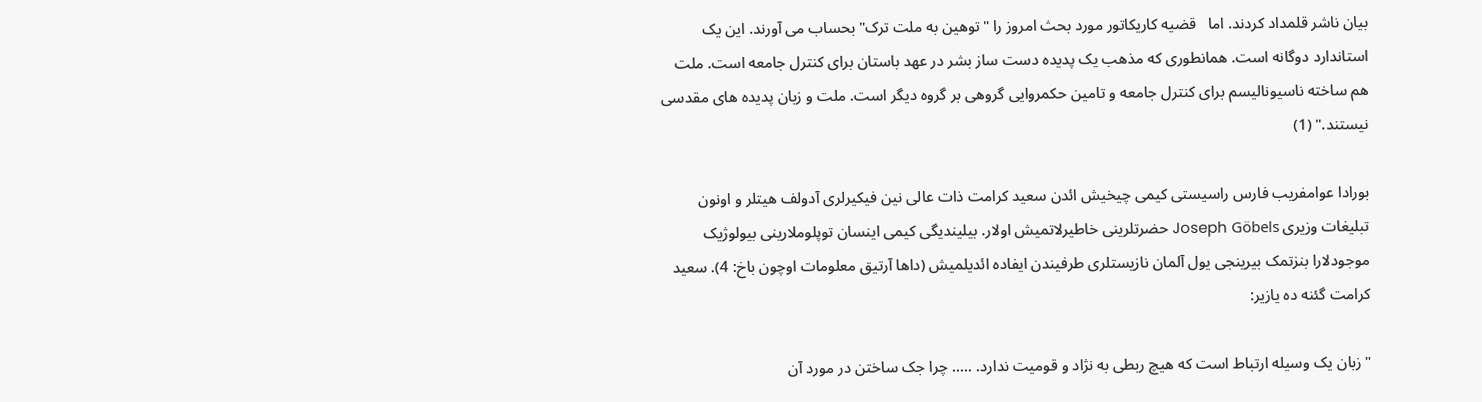بیان ناشر قلمداد کردند. اما   قضیه کاریکاتور مورد بحث امروز را "توهین به ملت ترک" بحساب می آورند. این یک استاندارد دوگانه است. همانطوری که مذهب یک پدیده دست ساز بشر در عهد باستان برای کنترل جامعه است. ملت هم ساخته ناسیونالیسم برای کنترل جامعه و تامین حکمروایی گروهی بر گروه دیگر است. ملت و زبان پدیده های مقدسی نیستند." (1)

بورادا عوامفریب فارس راسیستی کیمی چیخیش ائدن سعید کرامت ذات عالی نین فیکیرلری آدولف هیتلر و اونون تبلیغات وزیری Joseph Göbels حضرتلرینی خاطیرلاتمیش اولار. بیلیندیگی کیمی اینسان توپلوملارینی بیولوژیک موجودلارا بنزتمک بیرینجی یول آلمان نازیستلری طرفیندن ایفاده ائدیلمیش (داها آرتیق معلومات اوچون باخ: 4). سعید کرامت گئنه ده یازیر:

" زبان یک وسیله ارتباط است که هیچ ربطی به نژاد و قومیت ندارد. ..... چرا جک ساختن در مورد آن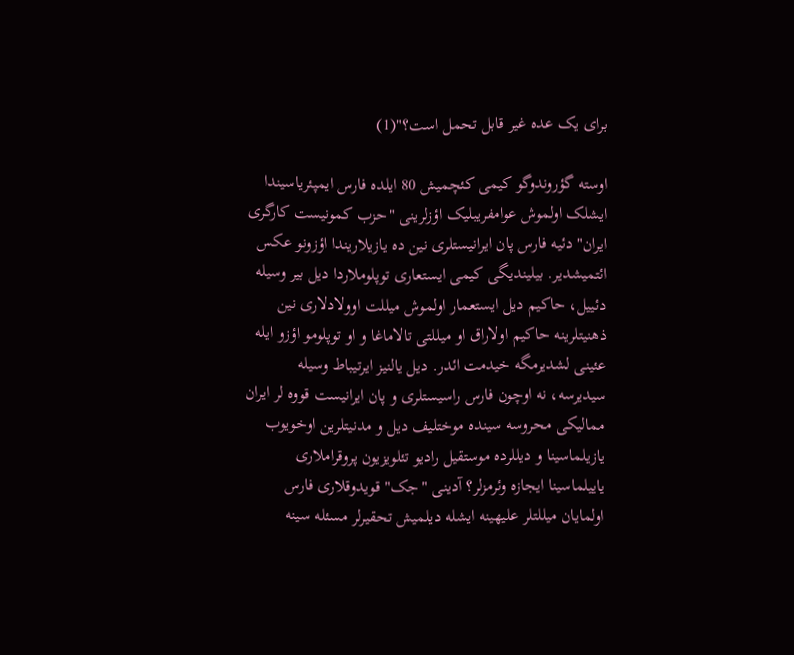برای یک عده غیر قابل تحمل است؟"(1)

اوسته گؤروندوگو کیمی کئچمیش 80 ایلده فارس ایمپئریاسیندا ایشلک اولموش عوامفریبلیک اؤزلرینی "حزب کمونیست کارگری ایران" دئیه فارس پان ایرانیستلری نین ده یازیلاریندا اؤزونو عکس ائتمیشدیر. بیلیندیگی کیمی ایستعاری توپلوملاردا دیل بیر وسیله دئییل، حاکیم دیل ایستعمار اولموش میللت اوولادلاری نین ذهنیتلرینه حاکیم اولاراق او میللتی تالاماغا و او توپلومو اؤزو ایله عئینی لشدیرمگه خیدمت ائدر. دیل یالنیز ایرتیباط وسیله سیدیرسه، نه اوچون فارس راسیستلری و پان ایرانیست قووه لر ایران ممالیکی محروسه سینده موختلیف دیل و مدنیتلرین اوخویوب یازیلماسینا و دیللرده موستقیل رادیو تئلویزیون پروقراملاری یاییلماسینا ایجازه وئرمزلر؟ آدینی "جک" قویدوقلاری فارس اولمایان میللتلر علیهینه ایشله دیلمیش تحقیرلر مسئله سینه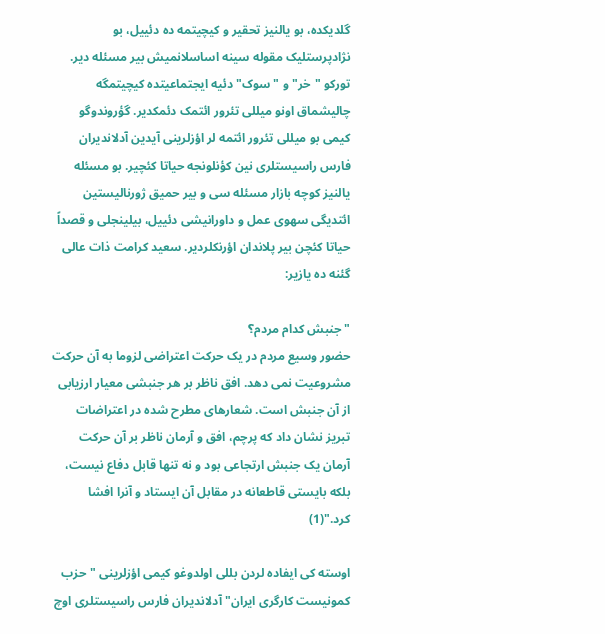گلدیکده، بو یالنیز تحقیر و کیچیتمه ده دئییل، بو نژادپرستلیک مقوله سینه اساسلانمیش بیر مسئله دیر. تورکو "خر" و "سوک" دئیه ایجتماعیتده کیچیتمگه چالیشماق اونو میللی تئرور ائتمک دئمکدیر. گؤروندوگو کیمی بو میللی تئرور ائتمه لر اؤزلرینی آیدین آدلاندیران فارس راسیستلری نین کؤنلونجه حیاتا کئچیر. بو مسئله یالنیز کوچه بازار مسئله سی و بیر حمیق ژورنالیستین ائتدیگی سهوی عمل و داورانیشی دئییل، بیلینجلی و قصداً حیاتا کئچن بیر پلاندان اؤرنکلردیر. سعید کرامت ذات عالی گئنه ده یازیر:

"جنبش کدام مردم؟
حضور وسیع مردم در یک حرکت اعتراضی لزوما به آن حرکت مشروعیت نمی دهد. افق ناظر بر هر جنبشی معیار ارزیابی از آن جنبش است. شعارهای مطرح شده در اعتراضات تبریز نشان داد که پرچم، افق و آرمان ناظر بر آن حرکت آرمان یک جنبش ارتجاعی بود و نه تنها قابل دفاع نیست، بلکه بایستی قاطعانه در مقابل آن ایستاد و آنرا افشا کرد."(1)

اوسته کی ایفاده لردن بللی اولدوغو کیمی اؤزلرینی "حزب کمونیست کارگری ایران" آدلاندیران فارس راسیستلری اوچ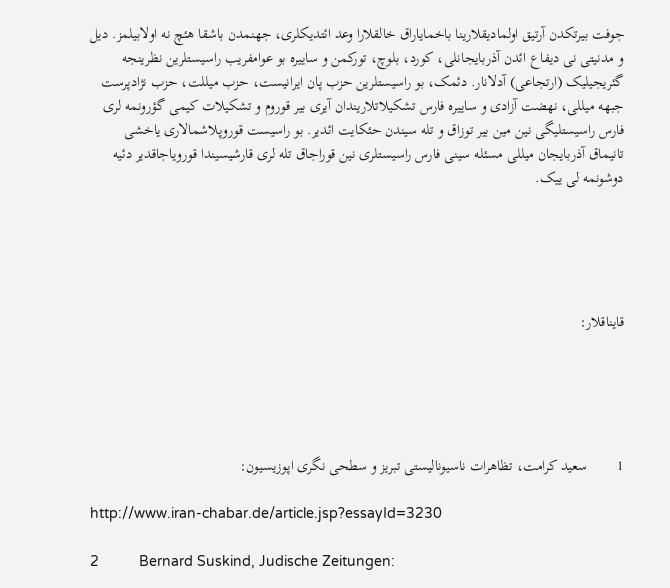جوفت بیرتکدن آرتیق اولمادیقلارینا باخمایاراق خالقلارا وعد ائتدیکلری، جهنمدن باشقا هئچ نه اولابیلمز. دیل و مدنیتی نی دیفاع ائدن آذربایجانلی، کورد، بلوچ، تورکمن و ساییره بو عوامفریب راسیستلرین نظرینجه گئریجیلیک (ارتجاعی) آدلانار. دئمک، بو راسیستلرین حزب پان ایرانیست، حزب میللت، حزب نژادپرست جبهه میللی، نهضت آزادی و ساییره فارس تشکیلاتلاریندان آیری بیر قوروم و تشکیلات کیمی گؤرونمه لری فارس راسیستلیگی نین مین بیر توزاق و تله سیندن حئکایت ائدیر. بو راسیست قوروپلاشمالاری یاخشی تانیماق آذربایجان میللی مسئله سینی فارس راسیستلری نین قوراجاق تله لری قارشیسیندا قورویاجاقدیر دئیه دوشونمه لی ییک.





قایناقلار:





1        سعید کرامت، تظاهرات ناسیونالیستی تبریز و سطحی نگری اپوزیسیون:

http://www.iran-chabar.de/article.jsp?essayId=3230

2          Bernard Suskind, Judische Zeitungen: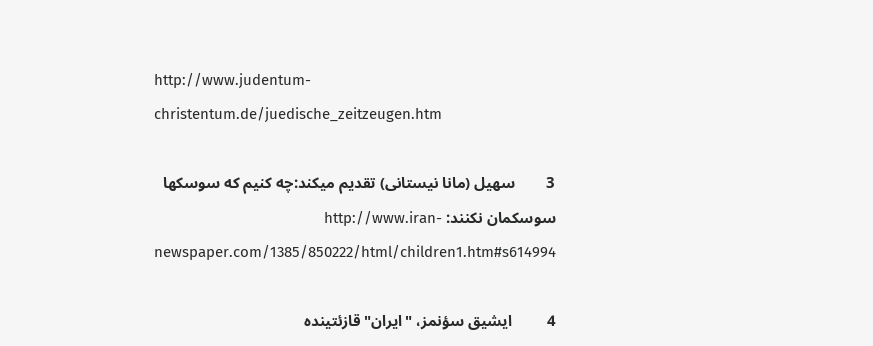http://www.judentum-christentum.de/juedische_zeitzeugen.htm

3        سهیل (مانا نیستانی) تقدیم میکند:چه کنیم که سوسکها سوسکمان نکنند: http://www.iran-newspaper.com/1385/850222/html/children1.htm#s614994

4         ایشیق سؤنمز، "ایران" قازئتینده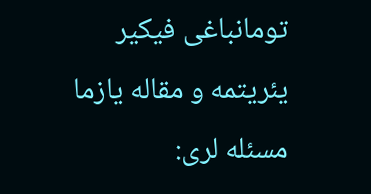تومانباغی فیکیر یئریتمه و مقاله یازما مسئله لری: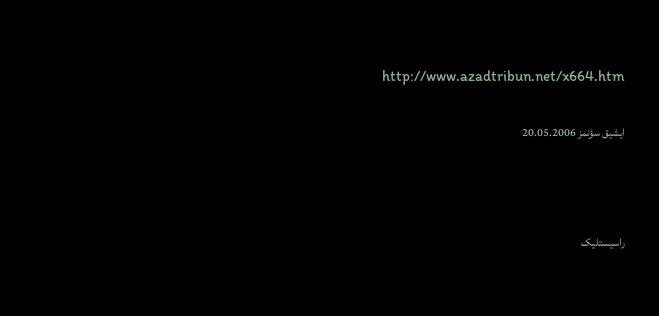http://www.azadtribun.net/x664.htm

ایشیق سؤنمز 20.05.2006



راسیستلیک